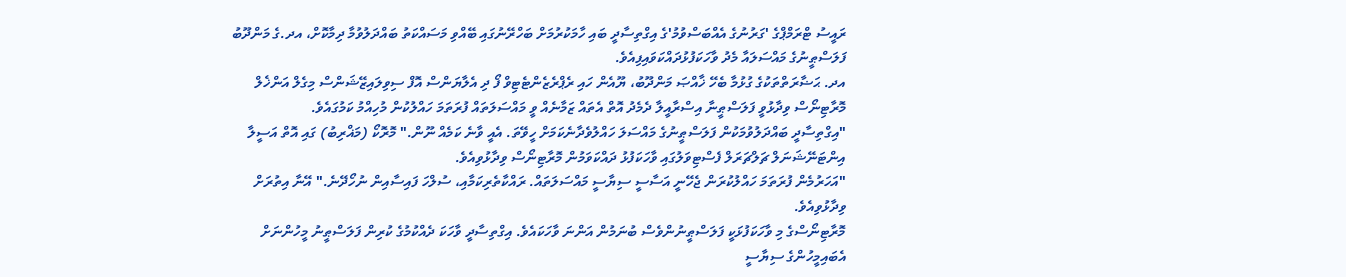ރައީސު ޓްރަމްޕްގެ 'ގަރުނުގެ އެއްބަސްވުމު'ގެ އިގްތިސާދީ ބައި ހާމަކުރުމަށް ބަހްރޭނުގައި ބޭއްވި މަސައްކަތު ބައްދަލުވުމާ ދިމާކޮށް، އދ.ގެ މަންދޫބު ފަލަސްޠީނުގެ މައްސަލައާ މެދު ވާހަކަފުޅުދައްކަވައިފިއެވެ.
އދ. ޙަޟާރަތްތަކުގެ ގުޅުމާ ބެހޭ ޚާއްޞަ މަންދޫބު، ޔޫއެން ހައި ރެޕްރެޒެންޓެޓިވް ފޯ ދި އެލާޔަންސް އޮފް ސިވިލައިޒޭޝަންސް މިގެލް އަންޚެލް މޮރާޓިނޯސް ވިދާޅުވީ ފަލަސްޠީނާ އިސްރާއީލާ ދެމެދު އޮތް އެތައް ޒަމާނެއް ވީ މައްސަލަތައް ފުރަތަމަ ހައްލުކުން މުހިއްމު ކަމުގައެވެ.
"އިގްތިސާދީ ބައްދަލުވުމަކުން ފަލަސްޠީނުގެ މައްސަލަ ހައްލުވެދާނެކަމަށް ހީވޭތަ. އެއީ ވާނެ ކަމެއް ނޫން." މޮރޮކޯ (މަޣްރިބު) ގައި އޮތް އަސީލާ އިންޓަނޭޝަނަލް ޗަލްޗަރަލް ފެސްޓިވަލުގައި ވާހަކަފުޅު ދައްކަވަމުން މޮރާޓިނޯސް ވިދާޅުވިއެވެ.
"އަހަރުމެން ފުރަތަމަ ހައްލުކުރަން ޖެހޭނީ އަސާސީ ސިޔާސީ މައްސަލަތައް. ރައްކާތެރިކަމާއި، ސުލްހަ ފައިސާއިން ނުހޯދޭނެ." އޭނާ އިތުރަށް ވިދާޅުވިއެވެ.
މޮރާޓިނޯސްގެ މި ވާހަކަފުޅަކީ ފަލަސްޠީނުންވެސް ބުނަމުން އަންނަ ވާހަކައެވެ. އިގްތިސާދީ ވާހަކަ ދެއްކުމުގެ ކުރިން ފަލަސްޠީނު މީހުންނަށް އެބައިމީހުންގެ ސިޔާސީ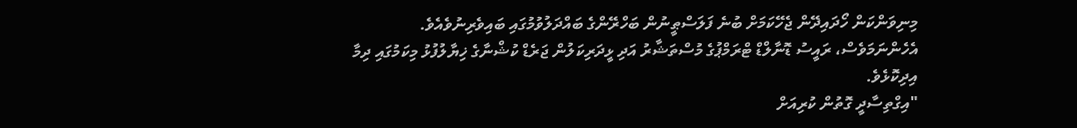މިނިވަންކަން ހޯދައިދޭން ޖެހޭކަމަށް ބުނެ ފަލަސްޠީނުން ބަހްރޭންގެ ބައްދަލުވުމުގައި ބައިވެރިނުވެއެވެ.
އެހެންނަމަވެސް، ރައީސު ޑޮނާލްޑް ޓްރަމްޕުގެ މުސްތަޝާރު އަދި ޅީދަރިކަލުން ޖަރެޑް ކުޝްނާގެ ޚިޔާލުފުޅު މިކަމުގައި ދިމާ އިދިކޮޅެވެ.
"އިގްތިސާދީ ގޮތުން ކުރިއަށް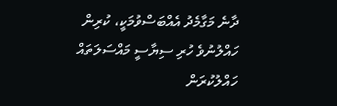ދާނެ މަގާމެދު އެއްބަސްވުމަކީ، ކުރިން ހައްލުނުވެ ހުރި ސިޔާސީ މައްސަލަތައް ހައްލުކުރަން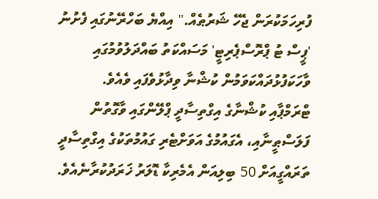ފުރިހަމަކުރަން ޖެހޭ ޝަރުޠެއް." އިއްޔެ ބަހްރޭނުގައި ފެށުނު 'ޕީސް ޓު ޕްރޮސްޕެރިޓީ' މަސައްކަތު ބައްދަލުވުމުގައި ވާހަކަފުޅުދައްކަވަމުން ކުޝްނާ ވިދާޅުވެފައި ވެއެވެ.
ޓްރަމްޕާއި ކުޝްނާގެ އިގްތިސާދީ ޕްލޭންގައި ވާގޮތުން ފަލަސްޠީނާއި، އެގައުމުގެ އަވަށްޓެރި ގައުމުތަކުގެ އިގްތިސާދީ ތަރައްގީއަށް 50 ބިލިއަން އެމެރިކާ ޑޮލަރު ޚަރަދުކުރާނެއެވެ.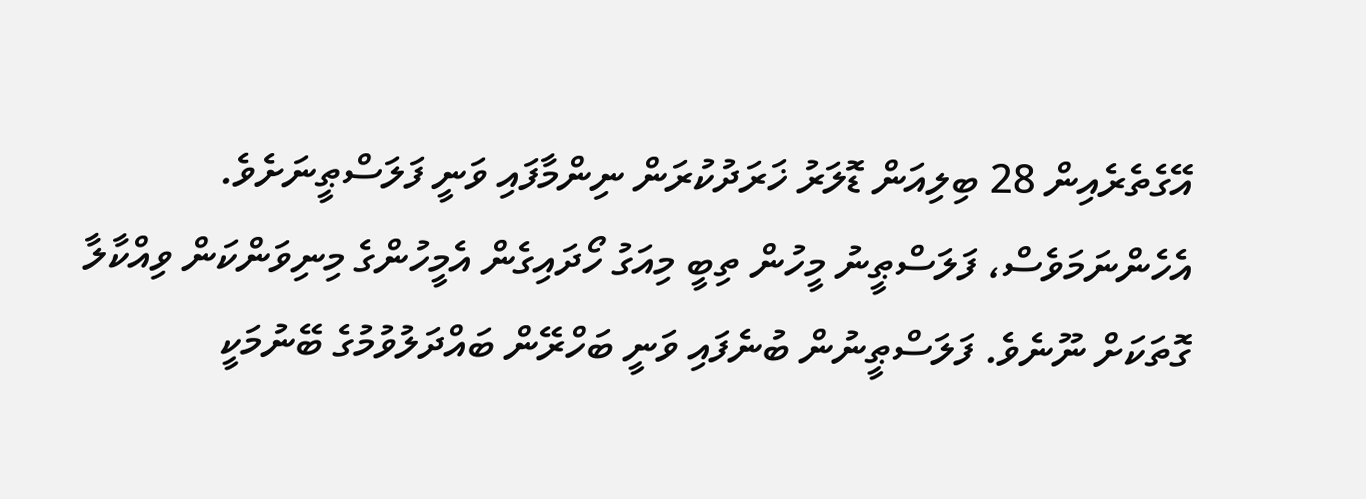އޭގެތެރެއިން 28 ބިލިއަން ޑޮލަރު ޚަރަދުކުރަން ނިންމާފައި ވަނީ ފަލަސްޠީނަށެވެ.
އެހެންނަމަވެސް، ފަލަސްޠީނު މީހުން ތިބީ މިއަގު ހޯދައިގެން އެމީހުންގެ މިނިވަންކަން ވިއްކާލާ ގޮތަކަށް ނޫނެވެ. ފަލަސްޠީނުން ބުނެފައި ވަނީ ބަހްރޭން ބައްދަލުވުމުގެ ބޭނުމަކީ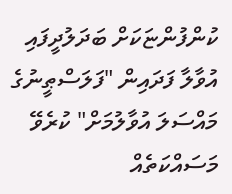ކުންފުންޏަކަށް ބަދަލުދީފައި އުވާލާ ފަދައިން "ފަލަސްޠީނުގެ މައްސަލަ އުވާލުމަށް" ކުރެވޭ މަސައްކަތެއް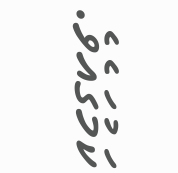ކަމުގައެވެ.